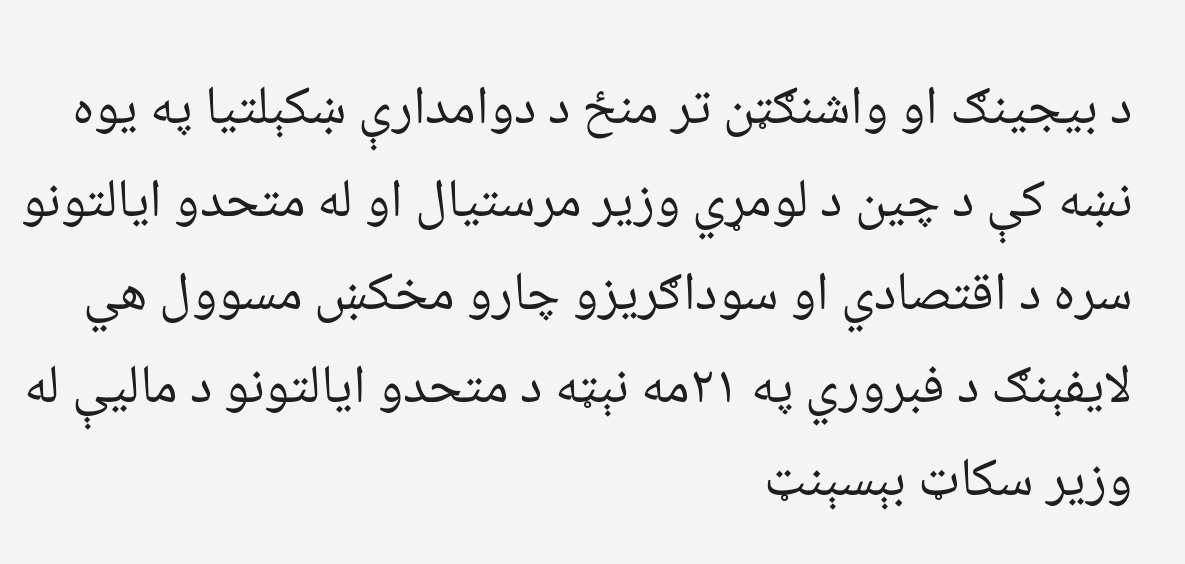د بيجينګ او واشنګټن تر منځ د دوامدارې ښکېلتيا په يوه نښه کې د چين د لومړي وزير مرستيال او له متحدو ايالتونو سره د اقتصادي او سوداګريزو چارو مخکښ مسوول هي لايفېنګ د فبروري په ۲۱مه نېټه د متحدو ايالتونو د ماليې له وزير سکاټ بېسېنټ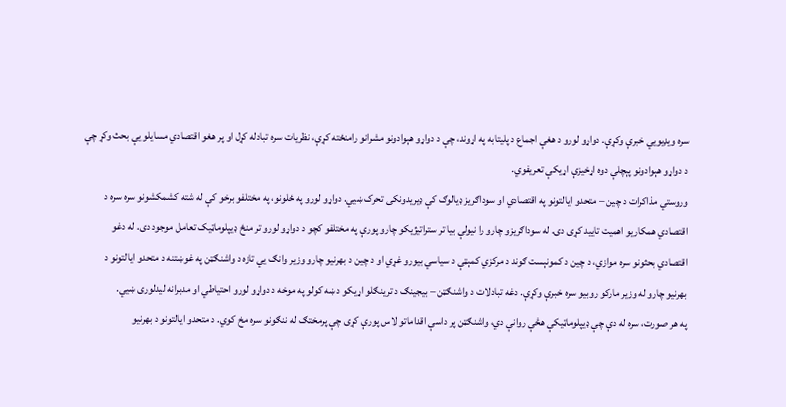سره ويډيويي خبرې وکړې. دواړو لورو د هغې اجماع د پليتابه په اړوند، چې د دواړو هېوادونو مشرانو رامنځته کړې، نظريات سره تبادله کړل او پر هغو اقتصادي مسايلو یې بحث وکړ چې د دواړو هېوادونو پېچلې دوه اړخيزې اړيکې تعريفوي.
وروستي مذاکرات د چين – متحدو ايالتونو په اقتصادي او سوداګريز ډيالوګ کې ډيريدونکی تحرک ښيي. دواړو لورو په ځلونو، په مختلفو برخو کې له شته کشمکشونو سره سره د اقتصادي همکاريو اهميت تاييد کړی دی. له سوداګريزو چارو را نيولې بيا تر ستراتيژيکو چارو پورې په مختلفو کچو د دواړو لورو تر منځ ډيپلوماټيک تعامل موجود دی. له دغو اقتصادي بحثونو سره موازي، د چين د کمونېست ګوند د مرکزي کمېټې د سياسي بيورو غړي او د چين د بهرنيو چارو وزير وانګ يي تازه د واشنګټن په غوښتنه د متحدو ايالتونو د بهرنيو چارو له وزير مارکو روبيو سره خبرې وکړې. دغه تبادلات د واشنګټن – بيجينګ د ترينګلو اړيکو د ښه کولو په موخه د دواړو لورو احتياطي او مدبرانه ليدلوری ښيي.
په هر صورت، سره له دې چې ډيپلوماټيکې هڅې روانې دي، واشنګټن پر داسې اقداماتو لاس پورې کړی چې پرمختګ له ننګونو سره مخ کوي. د متحدو ايالتونو د بهرنيو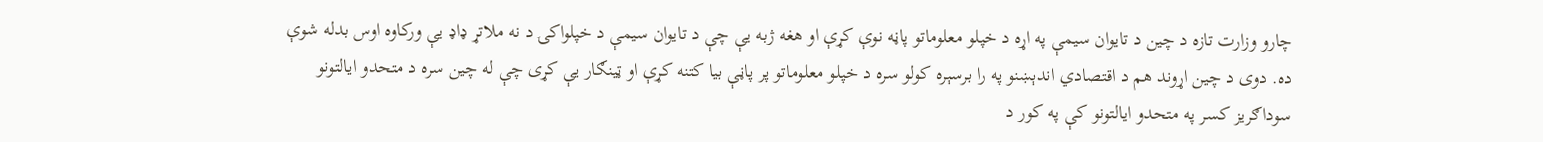چارو وزارت تازه د چين د تايوان سيمې په اړه د خپلو معلوماتو پاڼه نوې کړې او هغه ژبه یې چې د تايوان سيمې د خپلواکۍ د نه ملاتړ ډاډ یې ورکاوه اوس بدله شوې ده. دوی د چين اړوند هم د اقتصادي اندېښنو په را برسېره کولو سره د خپلو معلوماتو پر پاڼې بيا کتنه کړې او ټينګار یې کړی چې له چين سره د متحدو ايالتونو سوداګريز کسر په متحدو ايالتونو کې په کور د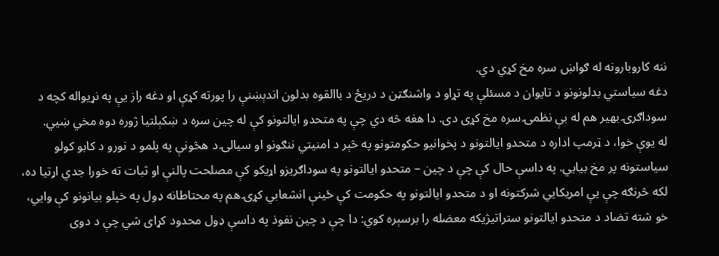ننه کاروبارونه له ګواښ سره مخ کړي دي.
دغه سياستي بدلونونو د تايوان د مسئلې په تړاو د واشنګټن د دريځ د باالقوه بدلون اندېښنې را پورته کړې او دغه راز یې په نړيواله کچه د سوداګرۍ بهير هم له بې نظمۍ سره مخ کړی دی. دا هغه څه دي چې په متحدو ايالتونو کې له چين سره د ښکېلتيا ژوره دوه مخي ښيي.
له يوې خوا، د ټرمپ اداره د متحدو ايالتونو د پخوانيو حکومتونو په څېر د امنيتي ننګونو او سيالۍ د هڅونې په پلمو د نورو د کابو کولو سياستونه پر مخ بيايي. په داسې حال کې چې د چين – متحدو ايالتونو په سوداګريزو اړيکو کې مصلحت پالنې او ثبات ته خورا جدي اړتيا ده، لکه څرنګه چې یې امريکايي شرکتونه او د متحدو ايالتونو په حکومت کې ځينې انشعابي کړۍ هم په محتاطانه ډول په خپلو بيانونو کې وايي، خو شته تضاد د متحدو ايالتونو ستراتيژيکه معضله را برسېره کوي: دا چې د چين نفوذ په داسې ډول محدود کړای شي چې د دوی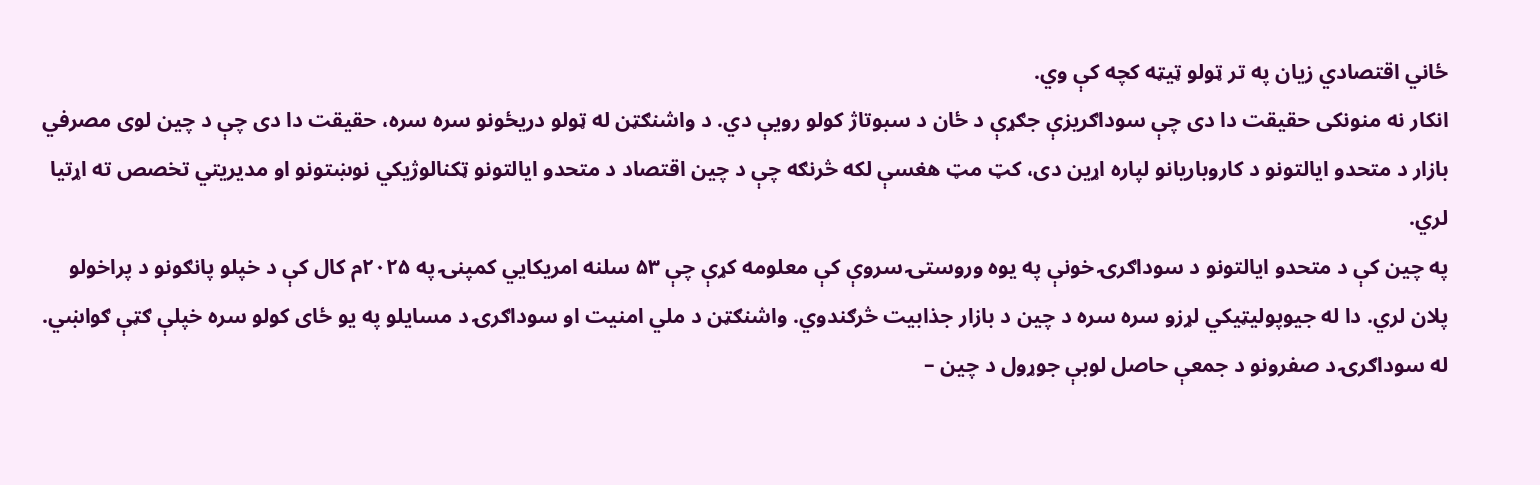ځاني اقتصادي زيان په تر ټولو ټيټه کچه کې وي.
انکار نه منونکی حقيقت دا دی چې سوداګريزې جګړې د ځان د سبوتاژ کولو رويې دي. د واشنګټن له ټولو دريځونو سره سره، حقيقت دا دی چې د چين لوی مصرفي بازار د متحدو ايالتونو د کاروباريانو لپاره اړين دی، کټ مټ هغسې لکه څرنګه چې د چين اقتصاد د متحدو ايالتونو ټکنالوژيکي نوښتونو او مديريتي تخصص ته اړتيا لري.
په چين کې د متحدو ايالتونو د سوداګرۍ خونې په يوه وروستۍ سروې کې معلومه کړې چې ۵۳ سلنه امريکايي کمپنۍ په ۲۰۲۵م کال کې د خپلو پانګونو د پراخولو پلان لري. دا له جيوپوليټيکي لړزو سره سره د چين د بازار جذابيت څرګندوي. واشنګټن د ملي امنيت او سوداګرۍ د مسايلو په يو ځای کولو سره خپلې ګټې ګواښي. له سوداګرۍ د صفرونو د جمعې حاصل لوبې جوړول د چين –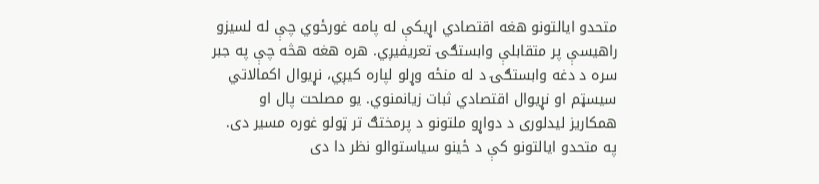متحدو ايالتونو هغه اقتصادي اړيکې له پامه غورځوي چې له لسيزو راهيسې پر متقابلې وابستګۍ تعريفيږي. هره هغه هڅه چې په جبر سره د دغه وابستګۍ د له منځه وړلو لپاره کيږي، نړيوال اکمالاتي سيسټم او نړيوال اقتصادي ثبات زيانمنوي. يو مصلحت پال او همکاريز ليدلوری د دواړو ملتونو د پرمختګ تر ټولو غوره مسير دی.
په متحدو ايالتونو کې د ځينو سياستوالو نظر دا دی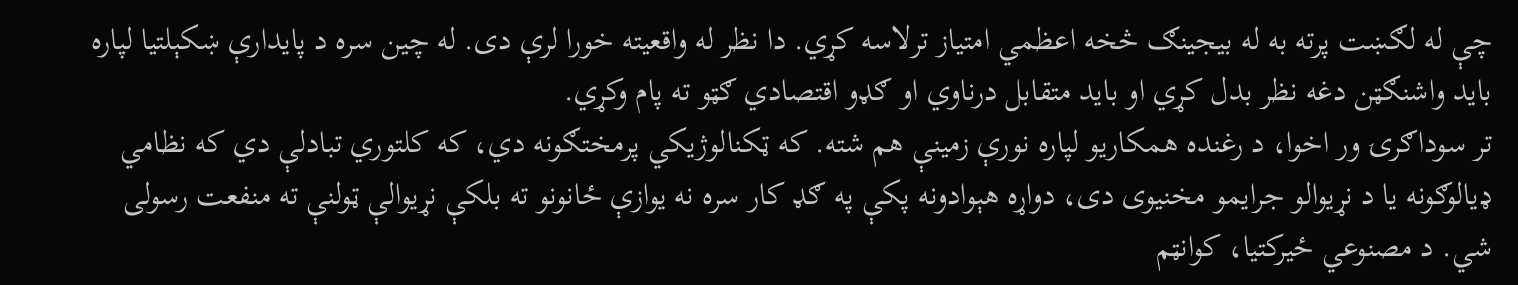چې له لګښت پرته به له بيجينګ څخه اعظمي امتياز ترلاسه کړي. دا نظر له واقعيته خورا لرې دی. له چين سره د پايدارې ښکېلتيا لپاره بايد واشنګټن دغه نظر بدل کړي او بايد متقابل درناوي او ګډو اقتصادي ګټو ته پام وکړي.
تر سوداګرۍ ور اخوا، د رغنده همکاريو لپاره نورې زمينې هم شته. که ټکنالوژيکي پرمختګونه دي، که کلتوري تبادلې دي که نظامي ډيالوګونه يا د نړيوالو جرايمو مخنيوی دی، دواړه هېوادونه پکې په ګډ کار سره نه يوازې ځانونو ته بلکې نړيوالې ټولنې ته منفعت رسولی شي. د مصنوعي ځيرکتيا، کوانټم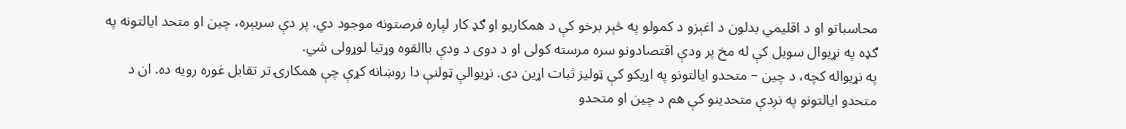محاسباتو او د اقليمي بدلون د اغېزو د کمولو په څېر برخو کې د همکاريو او ګډ کار لپاره فرصتونه موجود دي. پر دې سربېره، چين او متحد ايالتونه په ګډه په نړيوال سويل کې له مخ پر ودې اقتصادونو سره مرسته کولی او د دوی د ودې باالقوه وړتيا لوړولی شي.
په نړيواله کچه، د چين – متحدو ايالتونو په اړيکو کې ټوليز ثبات اړين دی. نړيوالې ټولنې دا روښانه کړې چې همکارۍ تر تقابل غوره رويه ده. ان د متحدو ايالتونو په نږدې متحدينو کې هم د چين او متحدو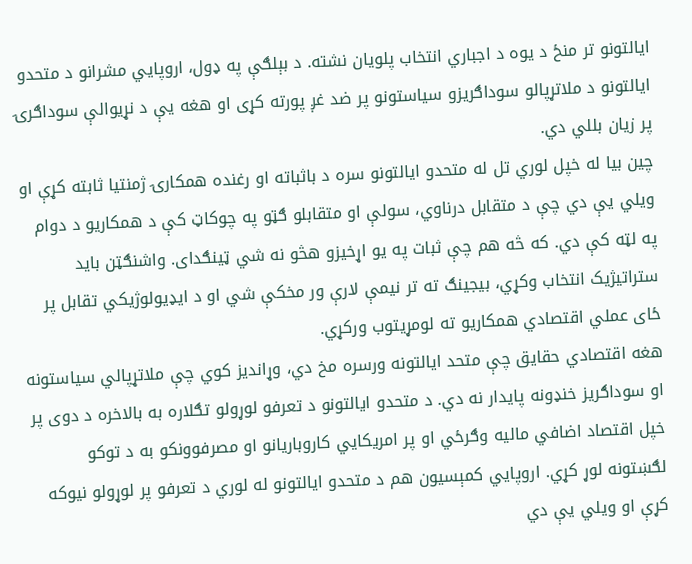ايالتونو تر منځ د يوه د اجباري انتخاب پلويان نشته. د بېلګې په ډول، اروپايي مشرانو د متحدو ايالتونو د ملاتړپالو سوداګريزو سياستونو پر ضد غږ پورته کړی او هغه یې د نړيوالې سوداګرۍ پر زيان بللي دي.
چين بيا له خپل لوري تل له متحدو ايالتونو سره د باثباته او رغنده همکارۍ ژمنتيا ثابته کړې او ويلي یې دي چې د متقابل درناوي، سولې او متقابلو ګټو په چوکاټ کې د همکاريو د دوام په لټه کې دي. که څه هم چې ثبات په يو اړخيزو هڅو نه شي ټينګدای. واشنګټن بايد ستراتيژيک انتخاب وکړي، بيجينګ ته تر نيمې لارې ور مخکې شي او د ايډيولوژيکي تقابل پر ځای عملي اقتصادي همکاريو ته لومړيتوب ورکړي.
هغه اقتصادي حقايق چې متحد ايالتونه ورسره مخ دي، وړانديز کوي چې ملاتړپالي سياستونه او سوداګريز خنډونه پايدار نه دي. د متحدو ايالتونو د تعرفو لوړولو تګلاره به بالاخره د دوی پر خپل اقتصاد اضافي ماليه وګرځي او پر امريکايي کاروباريانو او مصرفوونکو به د توکو لګښتونه لوړ کړي. اروپايي کمېسيون هم د متحدو ايالتونو له لوري د تعرفو پر لوړولو نيوکه کړې او ويلي یې دي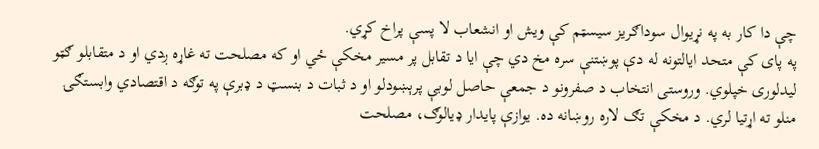چې دا کار به په نړيوال سوداګريز سيسټم کې ويش او انشعاب لا پسې پراخ کړي.
په پای کې متحد ايالتونه له دې پوښتنې سره مخ دي چې ایا د تقابل پر مسير مخکې ځي او که مصلحت ته غاړه ږدي او د متقابلو ګټو ليدلوری خپلوي. وروستی انتخاب د صفرونو د جمعې حاصل لوبې پرېښودلو او د ثبات د بنسټ د ډبرې په توګه د اقتصادي وابستګۍ منلو ته اړتيا لري. د مخکې تګ لاره روښانه ده. يوازې پايدار ډيالوګ، مصلحت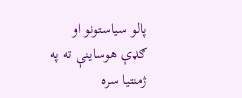پالو سیاستونو او ګډې هوساينې ته په ژمنتيا سره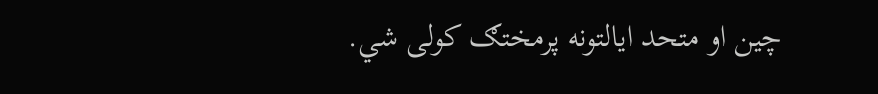چين او متحد ايالتونه پرمختګ کولی شي.